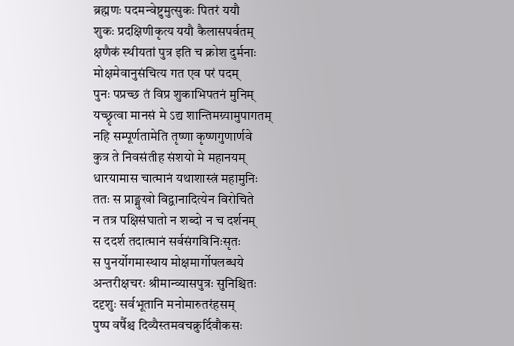ब्रह्मणः पदमन्वेष्टुमुत्सुकः पितरं ययौ
शुकः प्रदक्षिणीकृत्य ययौ कैलासपर्वतम्
क्षणैकं स्थीयतां पुत्र इति च क्रोश दुर्मनाः
मोक्षमेवानुसंचित्य गत एव परं पदम्
पुनः पप्रच्छ तं विप्र शुकाभिपतनं मुनिम्
यच्छ्रृत्वा मानसं मे ऽद्य शान्तिमग्र्यामुपागतम्
नहि सम्पूर्णतामेति तृष्णा कृष्णगुणार्णवे
कुत्र ते निवसंतीह संशयो मे महानयम्
धारयामास चात्मानं यथाशास्त्रं महामुनिः
ततः स प्राङ्मुखो विद्वानादित्येन विरोचिते
न तत्र पक्षिसंघातो न शब्दो न च दर्शनम्
स ददर्श तदात्मानं सर्वसंगविनिःसृतः
स पुनर्योगमास्थाय मोक्षमार्गोपलब्धये
अन्तरीक्षचरः श्रीमान्व्यासपुत्रः सुनिश्चितः
ददृशुः सर्वभूतानि मनोमारुतरंहसम्
पुष्प वर्षैश्च दिव्यैस्तमवचक्रुर्दिवौकसः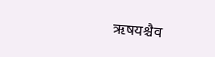ऋषयश्चैव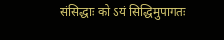संसिद्धाः को ऽयं सिद्धिमुपागतः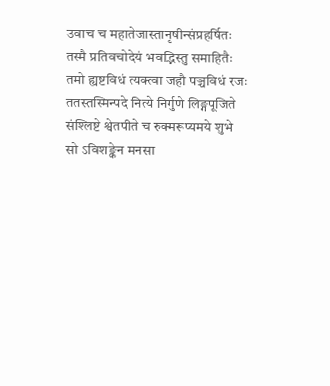उवाच च महातेजास्तानृषीन्संप्रहर्षितः
तस्मै प्रतिवचोदेयं भवद्भिस्तु समाहितैः
तमो ह्यष्टविधं त्यक्त्वा जहौ पञ्चविधं रजः
ततस्तस्मिन्पदे नित्ये निर्गुणे लिङ्गपूजिते
संश्लिष्टे श्वेतपीते च रुक्मरूप्यमये शुभे
सो ऽविशङ्केन मनसा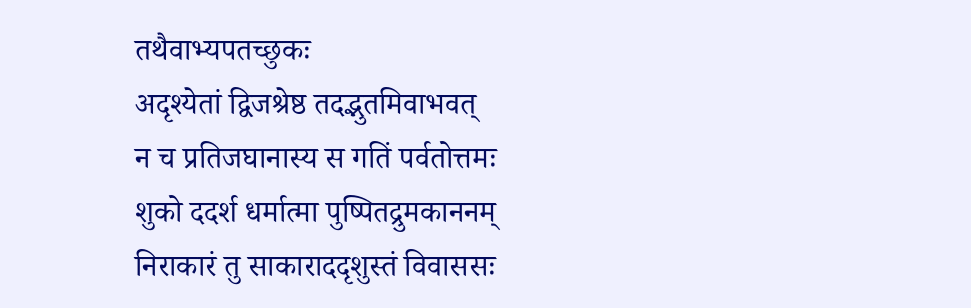तथैवाभ्यपतच्छुकः
अदृश्येतां द्विजश्रेष्ठ तदद्भुतमिवाभवत्
न च प्रतिजघानास्य स गतिं पर्वतोत्तमः
शुको ददर्श धर्मात्मा पुष्पितद्रुमकाननम्
निराकारं तु साकाराददृशुस्तं विवाससः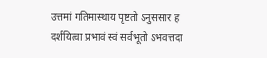उत्तमां गतिमास्थाय पृष्टतो ऽनुससार ह
दर्शयित्वा प्रभावं स्वं सर्वभूतो ऽभवत्तदा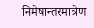निमेषान्तरमात्रेण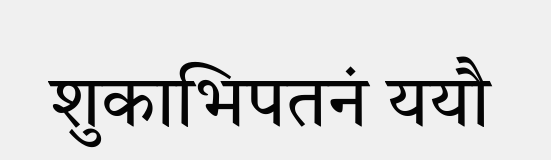शुकाभिपतनं ययौ